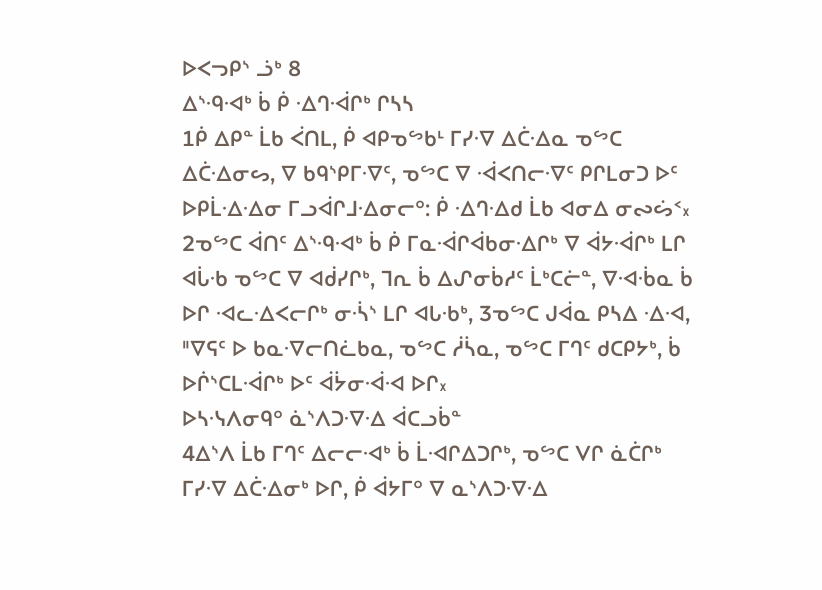ᐅᐸᓓᑭᔅ ᓘᒃ 8
ᐃᔅᑴᐗᒃ ᑳ ᑮ ᐎᒉᐙᒋᒃ ᒋᓴᓴ
1ᑮ ᐃᑭᓐ ᒫᑲ ᐹᑎᒪ, ᑮ ᐊᑭᓀᔥᑲᒻ ᒥᓯᐌ ᐃᑖᐎᓇ ᓀᔥᑕ ᐃᑖᐎᓂᔕ, ᐁ ᑲᑫᔅᑭᒥᐌᑦ, ᓀᔥᑕ ᐁ ᐙᐸᑎᓕᐌᑦ ᑭᒋᒪᓂᑐ ᐅᑦ ᐅᑭᒫᐎᐎᓂ ᒥᓗᐋᒋᒧᐎᓂᓕᐤ: ᑮ ᐎᒉᐎᑯ ᒫᑲ ᐊᓂᐃ ᓂᔓᔖᑉ᙮ 2ᓀᔥᑕ ᐋᑎᑦ ᐃᔅᑴᐗᒃ ᑳ ᑮ ᒥᓇᐙᒋᐋᑲᓂᐎᒋᒃ ᐁ ᐋᔭᐙᒋᒃ ᒪᒋ ᐊᒑᑾ ᓀᔥᑕ ᐁ ᐊᑰᓯᒋᒃ, ᒣᕆ ᑳ ᐃᔑᓂᑳᓱᑦ ᒫᒃᑕᓖᓐ, ᐁᐗᒀᓇ ᑳ ᐅᒋ ᐗᓚᐎᐸᓕᒋᒃ ᓂᔂᔅ ᒪᒋ ᐊᒐᑾᒃ, 3ᓀᔥᑕ ᒍᐋᓇ ᑭᓴᐃ ᐎᐗ, ᐦᐁᕋᑦ ᐅ ᑲᓇᐌᓕᑎᓛᑲᓇ, ᓀᔥᑕ ᓲᓵᓇ, ᓀᔥᑕ ᒥᒉᑦ ᑯᑕᑭᔭᒃ, ᑳ ᐅᒌᔅᑕᒪᐙᒋᒃ ᐅᑦ ᐋᔮᓂᐙᐗ ᐅᒋ᙮
ᐅᓴᓶᐱᓂᑫᐤ ᓈᔅᐱᑐᐌᐎ ᐋᑕᓗᑳᓐ
4ᐃᔅᐱ ᒫᑲ ᒥᒉᑦ ᐃᓕᓕᐗᒃ ᑳ ᒫᐗᒋᐃᑐᒋᒃ, ᓀᔥᑕ ᐯᒋ ᓈᑖᒋᒃ ᒥᓯᐌ ᐃᑖᐎᓂᒃ ᐅᒋ, ᑮ ᐋᔭᒥᐤ ᐁ ᓇᔅᐱᑐᐌᐎ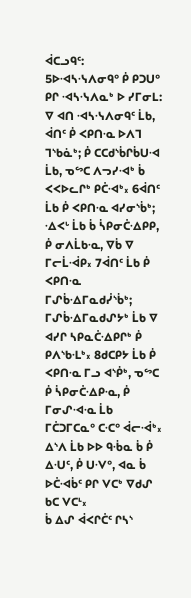ᐋᑕᓗᑫᑦ:
5ᐅᐗᓴᓶᐱᓂᑫᐤ ᑮ ᑭᑐᑌᐤ ᑭᒋ ᐗᓴᓶᐱᓇᒃ ᐅ ᓯᒥᓂᒪ: ᐁ ᐊᑎ ᐗᓴᓶᐱᓂᑫᑦ ᒫᑲ, ᐋᑎᑦ ᑮ ᐸᑭᑎᓋ ᐅᐱᒣ ᒣᔅᑲᓈᒃ; ᑮ ᑕᑕᑯᔅᑳᒋᑳᑌᐗ ᒫᑲ, ᓀᔥᑕ ᐱᓓᓯᐗᒃ ᑳ ᐸᐸᐅᓚᒋᒃ ᑭᑖᐗᒃ᙮ 6ᐋᑎᑦ ᒫᑲ ᑮ ᐸᑭᑎᓋ ᐊᓯᓂᔅᑳᒃ; ᐎᐸᒡ ᒫᑲ ᑳ ᓵᑭᓂᑖᐎᑭᑭ, ᑮ ᓂᐱᒫᑲᓋ, ᐁᑳ ᐁ ᒥᓕᒫᐙᑭ᙮ 7ᐋᑎᑦ ᒫᑲ ᑮ ᐸᑭᑎᓋ ᒥᔑᑳᐎᒥᓇᑯᓰᔅᑳᒃ; ᒥᔑᑳᐎᒥᓇᑯᔑᔭᒃ ᒫᑲ ᐁ ᐊᓯᒋ ᓴᑭᓇᑖᐎᑭᒋᒃ ᑮ ᑭᐱᔅᑲᒶᒃ᙮ 8ᑯᑕᑭᔭ ᒫᑲ ᑮ ᐸᑭᑎᓋ ᒥᓗ ᐊᔅᑮᒃ, ᓀᔥᑕ ᑮ ᓵᑭᓂᑖᐎᑭᓋ, ᑮ ᒥᓂᔑᐗᓋ ᒫᑲ ᒥᑖᑐᒥᑕᓇᐤ ᑕᑡᐤ ᐋᓕᐙᒃ᙮
ᐃᔅᐱ ᒫᑲ ᐅᐅ ᑫᒀᓇ ᑳ ᑮ ᐃᑗᑦ, ᑮ ᑌᐺᐤ, ᐊᓇ ᑳ ᐅᑖᐗᑳᑦ ᑭᒋ ᐯᑕᒃ ᐁᑯᔑ ᑲᑕ ᐯᑕᒻ᙮
ᑳ ᐃᔑ ᐋᐸᒋᑖᑦ ᒋᓴᔅ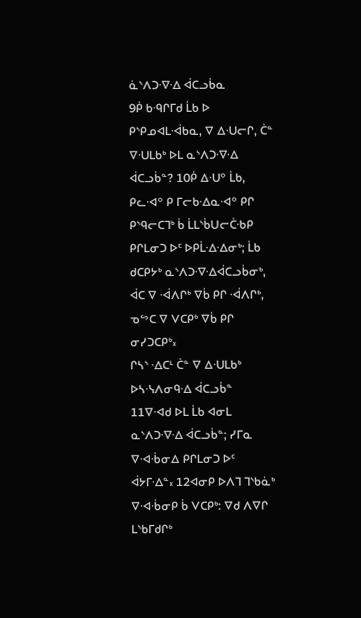ᓈᔅᐱᑐᐌᐎ ᐋᑕᓗᑳᓇ
9ᑮ ᑲᑴᒋᒥᑯ ᒫᑲ ᐅ ᑭᔅᑭᓄᐊᒪᐙᑲᓇ, ᐁ ᐃᑗᓕᒋ, ᑖᓐ ᐁᑗᒪᑲᒃ ᐅᒪ ᓇᔅᐱᑐᐌᐎ ᐋᑕᓗᑳᓐ? 10ᑮ ᐃᑗᐤ ᒫᑲ, ᑭᓚᐗᐤ ᑭ ᒥᓕᑲᐎᓇᐗᐤ ᑭᒋ ᑭᔅᑫᓕᑕᒣᒃ ᑳ ᒫᒪᔅᑳᑌᓕᑖᑾᑭ ᑭᒋᒪᓂᑐ ᐅᑦ ᐅᑭᒫᐎᐎᓂᒃ; ᒫᑲ ᑯᑕᑭᔭᒃ ᓇᔅᐱᑐᐌᐎᐋᑕᓗᑳᓂᒃ, ᐋᑕ ᐁ ᐙᐱᒋᒃ ᐁᑳ ᑭᒋ ᐙᐱᒋᒃ, ᓀᔥᑕ ᐁ ᐯᑕᑭᒃ ᐁᑳ ᑭᒋ ᓂᓯᑐᑕᑭᒃ᙮
ᒋᓴᔅ ᐎᑕᒻ ᑖᓐ ᐁ ᐃᑗᒪᑲᒃ ᐅᓴᓶᐱᓂᑫᐎ ᐋᑕᓗᑳᓐ
11ᐁᐗᑯ ᐅᒪ ᒫᑲ ᐊᓂᒪ ᓇᔅᐱᑐᐌᐎ ᐋᑕᓗᑳᓐ; ᓯᒥᓇ ᐁᐗᒀᓂᐃ ᑭᒋᒪᓂᑐ ᐅᑦ ᐋᔭᒥᐎᓐ᙮ 12ᐊᓂᑭ ᐅᐱᒣ ᒣᔅᑲᓈᒃ ᐁᐗᒀᓂᑭ ᑳ ᐯᑕᑭᒃ: ᐁᑯ ᐱᐁᒋ ᒪᔅᑲᒥᑯᒋᒃ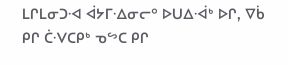ᒪᒋᒪᓂᑐᐗ ᐋᔭᒥᐎᓂᓕᐤ ᐅᑌᐃᐙᒃ ᐅᒋ, ᐁᑳ ᑭᒋ ᑖᐺᑕᑭᒃ ᓀᔥᑕ ᑭᒋ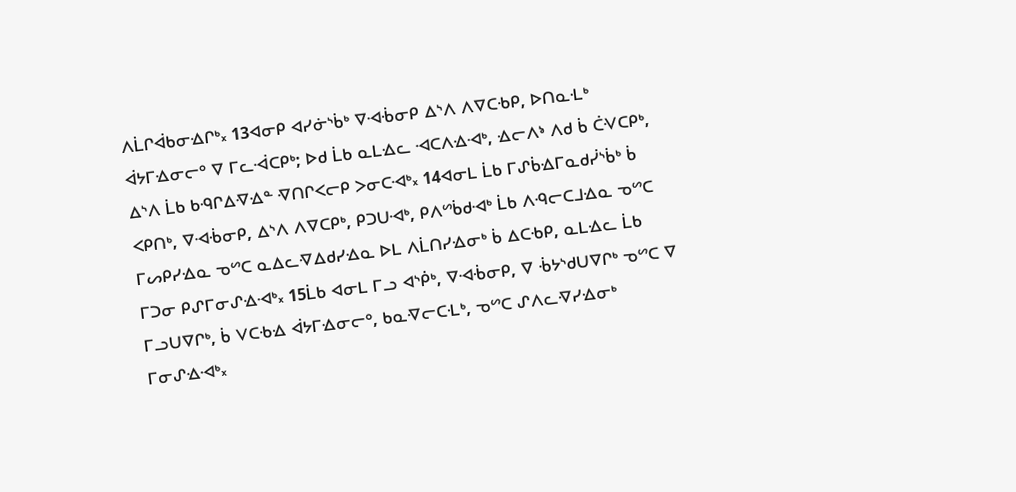ᐱᒫᒋᐋᑲᓂᐎᒋᒃ᙮ 13ᐊᓂᑭ ᐊᓯᓃᔅᑳᒃ ᐁᐗᒀᓂᑭ ᐃᔅᐱ ᐱᐁᑕᑾᑭ, ᐅᑎᓇᒶᒃ ᐋᔭᒥᐎᓂᓕᐤ ᐁ ᒥᓚᐙᑕᑭᒃ; ᐅᑯ ᒫᑲ ᓇᒪᐎᓚ ᐗᑕᐱᐎᐗᒃ, ᐎᓕᐱᔉ ᐱᑯ ᑳ ᑖᐺᑕᑭᒃ, ᐃᔅᐱ ᒫᑲ ᑲᑴᒋᐃᐌᐎᓐ ᐌᑎᒋᐸᓕᑭ ᐳᓂᑕᐗᒃ᙮ 14ᐊᓂᒪ ᒫᑲ ᒥᔑᑳᐎᒥᓇᑯᓰᔅᑳᒃ ᑳ ᐸᑭᑎᒃ, ᐁᐗᒀᓂᑭ, ᐃᔅᐱ ᐱᐁᑕᑭᒃ, ᑭᑐᑌᐗᒃ, ᑭᐱᔥᑳᑯᐗᒃ ᒫᑲ ᐱᑴᓕᑕᒧᐎᓇ ᓀᔥᑕ ᒥᔕᑭᓯᐎᓇ ᓀᔥᑕ ᓇᐃᓚᐌᐃᑯᓯᐎᓇ ᐅᒪ ᐱᒫᑎᓯᐎᓂᒃ ᑳ ᐃᑕᑾᑭ, ᓇᒪᐎᓚ ᒫᑲ ᒥᑐᓂ ᑭᔑᒥᓂᔑᐎᐗᒃ᙮ 15ᒫᑲ ᐊᓂᒪ ᒥᓗ ᐊᔅᑮᒃ, ᐁᐗᒀᓂᑭ, ᐁ ᒀᔭᔅᑯᑌᐁᒋᒃ ᓀᔥᑕ ᐁ ᒥᓗᑌᐁᒋᒃ, ᑳ ᐯᑕᑾᐎ ᐋᔭᒥᐎᓂᓕᐤ, ᑲᓇᐌᓕᑕᒶᒃ, ᓀᔥᑕ ᔑᐱᓚᐌᓯᐎᓂᒃ ᒥᓂᔑᐎᐗᒃ᙮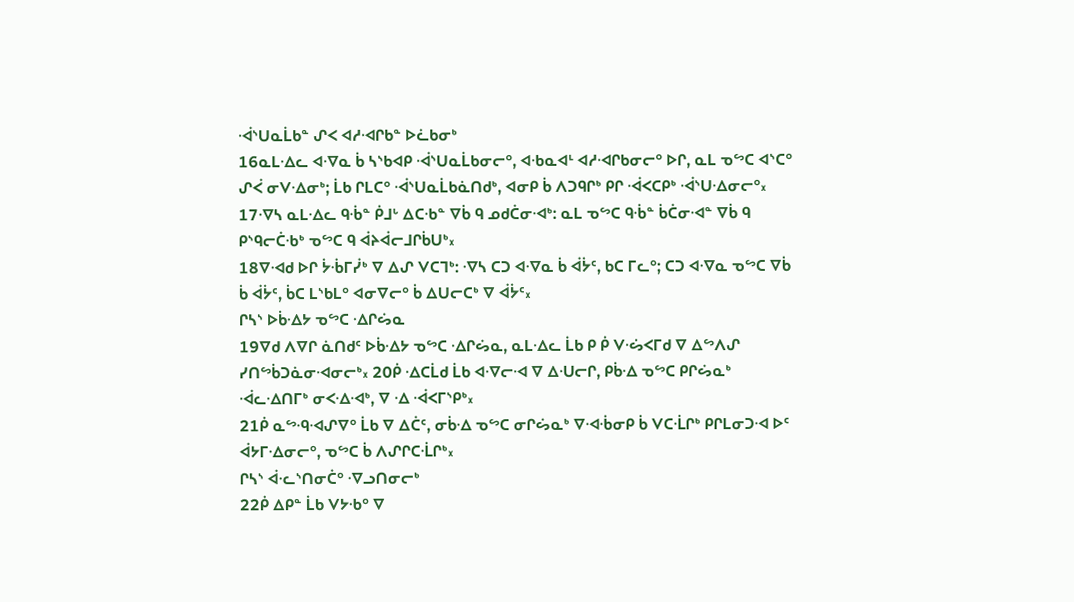ᐙᔅᑌᓇᒫᑲᓐ ᔑᐸ ᐊᓱᐗᒋᑲᓐ ᐅᓛᑲᓂᒃ
16ᓇᒪᐎᓚ ᐊᐌᓇ ᑳ ᓴᔅᑲᐊᑭ ᐙᔅᑌᓇᒫᑲᓂᓕᐤ, ᐊᑾᓇᐊᒻ ᐊᓱᐗᒋᑲᓂᓕᐤ ᐅᒋ, ᓇᒪ ᓀᔥᑕ ᐊᔅᑕᐤ ᔑᐹ ᓂᐯᐎᓂᒃ; ᒫᑲ ᒋᒪᑕᐤ ᐙᔅᑌᓇᒫᑲᓈᑎᑯᒃ, ᐊᓂᑭ ᑳ ᐱᑐᑫᒋᒃ ᑭᒋ ᐙᐸᑕᑭᒃ ᐙᔅᑌᐎᓂᓕᐤ᙮
17ᐌᓴ ᓇᒪᐎᓚ ᑫᒀᓐ ᑮᒧᒡ ᐃᑕᑾᓐ ᐁᑳ ᑫ ᓄᑯᑖᓂᐗᒃ: ᓇᒪ ᓀᔥᑕ ᑫᒀᓐ ᑳᑖᓂᐗᓐ ᐁᑳ ᑫ ᑭᔅᑫᓕᑖᑾᒃ ᓀᔥᑕ ᑫ ᐋᔨᐋᓕᒧᒋᑳᑌᒃ᙮
18ᐁᐗᑯ ᐅᒋ ᔮᒀᒥᓰᒃ ᐁ ᐃᔑ ᐯᑕᒣᒃ: ᐌᓴ ᑕᑐ ᐊᐌᓇ ᑳ ᐋᔮᑦ, ᑲᑕ ᒥᓚᐤ; ᑕᑐ ᐊᐌᓇ ᓀᔥᑕ ᐁᑳ ᑳ ᐋᔮᑦ, ᑳᑕ ᒪᔅᑲᒪᐤ ᐊᓂᐁᓕᐤ ᑳ ᐃᑌᓕᑕᒃ ᐁ ᐋᔮᑦ᙮
ᒋᓴᔅ ᐅᑳᐎᔭ ᓀᔥᑕ ᐎᒋᔖᓇ
19ᐁᑯ ᐱᐁᒋ ᓈᑎᑯᑦ ᐅᑳᐎᔭ ᓀᔥᑕ ᐎᒋᔖᓇ, ᓇᒪᐎᓚ ᒫᑲ ᑭ ᑮ ᐯᔣᐸᒥᑯ ᐁ ᐃᔥᐱᔑ ᓯᑎᔥᑳᑐᓈᓂᐗᓂᓕᒃ᙮ 20ᑮ ᐎᑕᒫᑯ ᒫᑲ ᐊᐌᓕᐗ ᐁ ᐃᑗᓕᒋ, ᑭᑳᐎ ᓀᔥᑕ ᑭᒋᔖᓇᒃ ᐙᓚᐎᑎᒥᒃ ᓂᐸᐎᐗᒃ, ᐁ ᐎ ᐙᐸᒥᔅᑭᒃ᙮
21ᑮ ᓇᔥᑴᐗᔑᐁᐤ ᒫᑲ ᐁ ᐃᑖᑦ, ᓂᑳᐎ ᓀᔥᑕ ᓂᒋᔖᓇᒃ ᐁᐗᒀᓂᑭ ᑳ ᐯᑕᒸᒋᒃ ᑭᒋᒪᓂᑐᐗ ᐅᑦ ᐋᔭᒥᐎᓂᓕᐤ, ᓀᔥᑕ ᑳ ᐱᔑᒋᑕᒸᒋᒃ᙮
ᒋᓴᔅ ᐋᓦᔅᑎᓂᑖᐤ ᐌᓗᑎᓂᓕᒃ
22ᑮ ᐃᑭᓐ ᒫᑲ ᐯᔭᑾᐤ ᐁ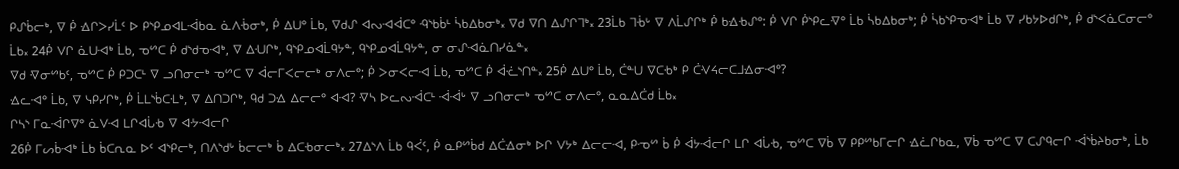ᑭᔑᑳᓕᒃ, ᐁ ᑮ ᐎᒋᐳᓯᒫᑦ ᐅ ᑭᔅᑭᓄᐊᒪᐙᑲᓇ ᓈᐱᒀᓂᒃ, ᑮ ᐃᑌᐤ ᒫᑲ, ᐁᑯᔑ ᐊᔓᐗᐋᑕᐤ ᑴᔅᑲᑳᒻ ᓵᑲᐃᑲᓂᒃ᙮ ᐁᑯ ᐁᑎ ᐃᔑᒋᒣᒃ᙮ 23ᒫᑲ ᒣᒀᒡ ᐁ ᐱᒫᔑᒋᒃ ᑮ ᑲᐎᑾᔑᐤ: ᑮ ᐯᒋ ᑮᔅᑭᓚᐌᐤ ᒫᑲ ᓵᑲᐃᑲᓂᒃ; ᑮ ᓵᑲᔅᑭᓀᐗᒃ ᒫᑲ ᐁ ᓯᑲᔭᐅᑯᒋᒃ, ᑮ ᑯᔅᐸᓈᑕᓂᓕᐤ ᒫᑲ᙮ 24ᑮ ᐯᒋ ᓈᑌᐗᒃ ᒫᑲ, ᓀᔥᑕ ᑮ ᑯᔅᑯᓀᐗᒃ, ᐁ ᐃᑗᒋᒃ, ᑫᔅᑭᓄᐊᒫᑫᔭᓐ, ᑫᔅᑭᓄᐊᒫᑫᔭᓐ, ᓂ ᓂᔑᐗᓈᑎᓯᓈᓐ᙮
ᐁᑯ ᐌᓂᔥᑲᑦ, ᓀᔥᑕ ᑮ ᑭᑐᑕᒻ ᐁ ᓗᑎᓂᓕᒃ ᓀᔥᑕ ᐁ ᐋᓕᒥᐸᓕᓕᒃ ᓂᐱᓕᐤ; ᑮ ᐳᓂᐸᓕᐗ ᒫᑲ, ᓀᔥᑕ ᑮ ᐋᓨᔅᑎᓐ᙮ 25ᑮ ᐃᑌᐤ ᒫᑲ, ᑖᓐᑌ ᐁᑕᑾᒃ ᑭ ᑖᐺᔦᓕᑕᒧᐎᓂᐗᐤ?
ᐎᓚᐗᐤ ᒫᑲ, ᐁ ᓭᑭᓯᒋᒃ, ᑮ ᒫᒪᔅᑳᑕᒶᒃ, ᐁ ᐃᑎᑐᒋᒃ, ᑫᑯ ᑐᐎ ᐃᓕᓕᐤ ᐊᐗ? ᐌᓴ ᐅᓚᔓᐙᑕᒻ ᐙᐙᒡ ᐁ ᓗᑎᓂᓕᒃ ᓀᔥᑕ ᓂᐱᓕᐤ, ᓇᓇᐃᑖᑯ ᒫᑲ᙮
ᒋᓴᔅ ᒥᓇᐙᒋᐁᐤ ᓈᐯᐗ ᒪᒋᐊᒑᑾ ᐁ ᐊᔹᐗᓕᒋ
26ᑮ ᒥᔕᑳᐗᒃ ᒫᑲ ᑳᑕᕆᓇ ᐅᑦ ᐊᔅᑭᓕᒃ, ᑎᐱᔅᑯᒡ ᑳᓕᓕᒃ ᑳ ᐃᑕᑾᓂᓕᒃ᙮ 27ᐃᔅᐱ ᒫᑲ ᑫᐹᑦ, ᑮ ᓇᑭᔥᑳᑯ ᐃᑖᐎᓂᒃ ᐅᒋ ᐯᔭᒃ ᐃᓕᓕᐗ, ᑭᓉᔥ ᑳ ᑮ ᐋᔭᐙᓕᒋ ᒪᒋ ᐊᒑᑾ, ᓀᔥᑕ ᐁᑳ ᐁ ᑭᑭᔥᑲᒥᓕᒋ ᐎᓛᒋᑲᓇ, ᐁᑳ ᓀᔥᑕ ᐁ ᑕᔑᑫᓕᒋ ᐙᔅᑳᔨᑲᓂᒃ, ᒫᑲ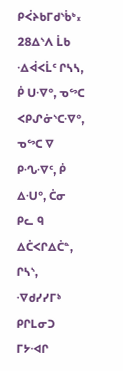ᑭᐹᔨᑲᒥᑯᔅᑳᒃ᙮ 28ᐃᔅᐱ ᒫᑲ ᐎᐋᐸᒫᑦ ᒋᓴᓴ, ᑮ ᑌᐌᐤ, ᓀᔥᑕ ᐸᑭᔑᓃᔅᑕᐌᐤ, ᓀᔥᑕ ᐁ ᑭᔗᐌᑦ, ᑮ ᐃᑗᐤ, ᑖᓂ ᑭᓚ ᑫ ᐃᑖᐸᒋᐃᑖᓐ, ᒋᓴᔅ, ᐌᑯᓯᓯᒥᔉ ᑭᒋᒪᓂᑐ ᒥᔭᐗᒋ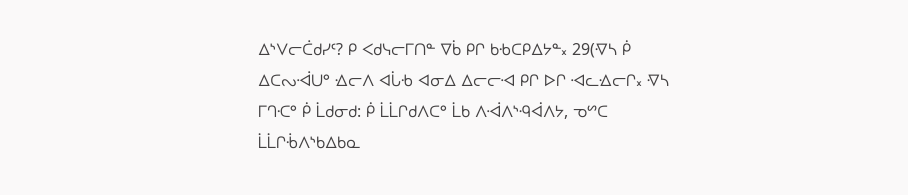ᐃᔅᐯᓕᑖᑯᓯᑦ? ᑭ ᐸᑯᓭᓕᒥᑎᓐ ᐁᑳ ᑭᒋ ᑲᑾᑕᑭᐃᔭᓐ᙮ 29(ᐌᓴ ᑮ ᐃᑕᔓᐙᑌᐤ ᐎᓕᐱ ᐊᒑᑾ ᐊᓂᐃ ᐃᓕᓕᐗ ᑭᒋ ᐅᒋ ᐗᓚᐎᓕᒋ᙮ ᐌᓴ ᒥᒉᑡᐤ ᑮ ᒫᑯᓂᑯ: ᑮ ᒫᒫᒋᑯᐱᑕᐤ ᒫᑲ ᐱᐙᐱᔅᑴᐋᐱᔭ, ᓀᔥᑕ ᒫᒫᒋᒀᐱᔅᑲᐃᑲᓇ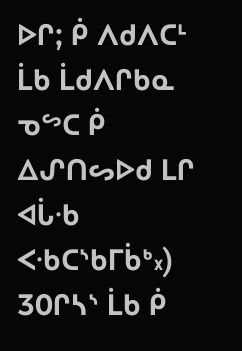ᐅᒋ; ᑮ ᐱᑯᐱᑕᒻ ᒫᑲ ᒫᑯᐱᒋᑲᓇ ᓀᔥᑕ ᑮ ᐃᔑᑎᔕᐅᑯ ᒪᒋ ᐊᒑᑾ ᐸᑾᑕᔅᑲᒥᑳᒃ᙮)
30ᒋᓴᔅ ᒫᑲ ᑮ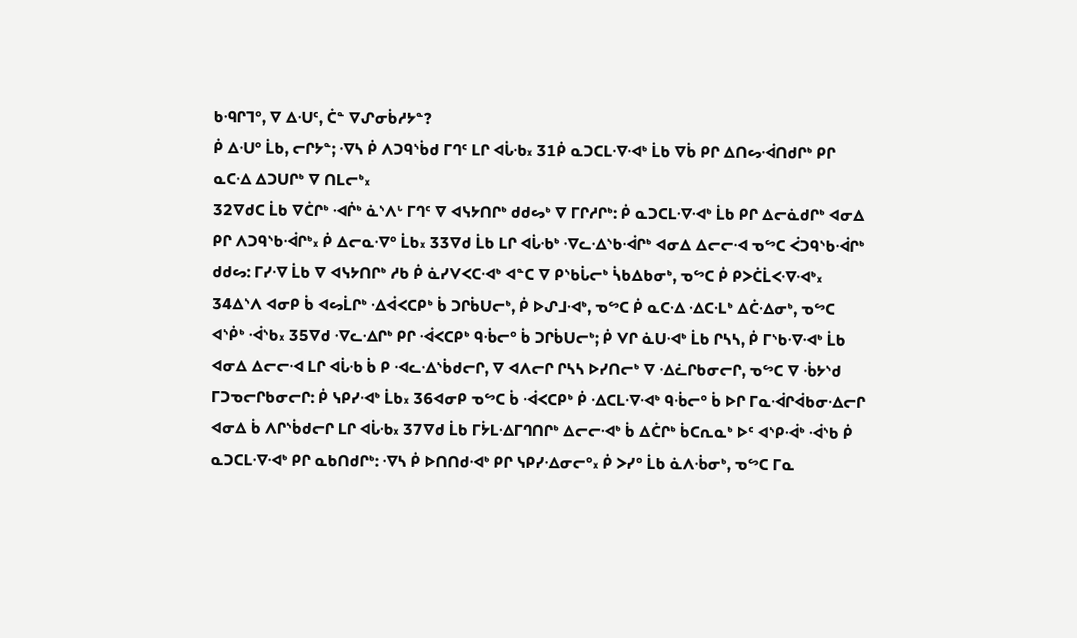ᑲᑴᒋᒣᐤ, ᐁ ᐃᑗᑦ, ᑖᓐ ᐁᔑᓂᑳᓱᔭᓐ?
ᑮ ᐃᑗᐤ ᒫᑲ, ᓕᒋᔭᓐ; ᐌᓴ ᑮ ᐱᑐᑫᔅᑳᑯ ᒥᒉᑦ ᒪᒋ ᐊᒑᑾ᙮ 31ᑮ ᓇᑐᑕᒪᐌᐗᒃ ᒫᑲ ᐁᑳ ᑭᒋ ᐃᑎᔕᐙᑎᑯᒋᒃ ᑭᒋ ᓇᑕᐎ ᐃᑐᑌᒋᒃ ᐁ ᑎᒪᓕᒃ᙮
32ᐁᑯᑕ ᒫᑲ ᐁᑖᒋᒃ ᐗᒌᒃ ᓈᔅᐱᒡ ᒥᒉᑦ ᐁ ᐊᓭᔭᑎᒋᒃ ᑯᑯᔕᒃ ᐁ ᒥᒋᓱᒋᒃ: ᑮ ᓇᑐᑕᒪᐌᐗᒃ ᒫᑲ ᑭᒋ ᐃᓕᓈᑯᒋᒃ ᐊᓂᐃ ᑭᒋ ᐱᑐᑫᔅᑲᐙᒋᒃ᙮ ᑮ ᐃᓕᓇᐌᐤ ᒫᑲ᙮ 33ᐁᑯ ᒫᑲ ᒪᒋ ᐊᒑᑾᒃ ᐌᓚᐎᔅᑲᐙᒋᒃ ᐊᓂᐃ ᐃᓕᓕᐗ ᓀᔥᑕ ᐹᑐᑫᔅᑲᐙᒋᒃ ᑯᑯᔕ: ᒥᓯᐌ ᒫᑲ ᐁ ᐊᓭᔭᑎᒋᒃ ᓱᑲ ᑮ ᓈᓯᐯᐸᑕᐗᒃ ᐊᓐᑕ ᐁ ᑭᔅᑲᒑᓕᒃ ᓵᑲᐃᑲᓂᒃ, ᓀᔥᑕ ᑮ ᑭᐳᑖᒫᐸᐌᐗᒃ᙮
34ᐃᔅᐱ ᐊᓂᑭ ᑳ ᐊᔕᒫᒋᒃ ᐎᐋᐸᑕᑭᒃ ᑳ ᑐᒋᑳᑌᓕᒃ, ᑮ ᐅᔑᒧᐗᒃ, ᓀᔥᑕ ᑮ ᓇᑕᐎ ᐎᑕᒶᒃ ᐃᑖᐎᓂᒃ, ᓀᔥᑕ ᐊᔅᑮᒃ ᐙᔅᑲ᙮ 35ᐁᑯ ᐌᓚᐎᒋᒃ ᑭᒋ ᐙᐸᑕᑭᒃ ᑫᒀᓕᐤ ᑳ ᑐᒋᑳᑌᓕᒃ; ᑮ ᐯᒋ ᓈᑌᐗᒃ ᒫᑲ ᒋᓴᓴ, ᑮ ᒥᔅᑲᐌᐗᒃ ᒫᑲ ᐊᓂᐃ ᐃᓕᓕᐗ ᒪᒋ ᐊᒑᑾ ᑳ ᑭ ᐗᓚᐎᔅᑳᑯᓕᒋ, ᐁ ᐊᐱᓕᒋ ᒋᓴᓴ ᐅᓯᑎᓕᒃ ᐁ ᐎᓛᒋᑲᓂᓕᒋ, ᓀᔥᑕ ᐁ ᒀᔭᔅᑯ ᒥᑐᓀᓕᒋᑲᓂᓕᒋ: ᑮ ᓭᑭᓯᐗᒃ ᒫᑲ᙮ 36ᐊᓂᑭ ᓀᔥᑕ ᑳ ᐙᐸᑕᑭᒃ ᑮ ᐎᑕᒪᐌᐗᒃ ᑫᒀᓕᐤ ᑳ ᐅᒋ ᒥᓇᐙᒋᐋᑲᓂᐎᓕᒋ ᐊᓂᐃ ᑳ ᐱᒋᔅᑳᑯᓕᒋ ᒪᒋ ᐊᒑᑾ᙮ 37ᐁᑯ ᒫᑲ ᒥᔮᒪᐎᒥᒉᑎᒋᒃ ᐃᓕᓕᐗᒃ ᑳ ᐃᑖᒋᒃ ᑳᑕᕆᓇᒃ ᐅᑦ ᐊᔅᑭᐙᒃ ᐙᔅᑲ ᑮ ᓇᑐᑕᒪᐌᐗᒃ ᑭᒋ ᓇᑲᑎᑯᒋᒃ: ᐌᓴ ᑮ ᐅᑎᑎᑯᐗᒃ ᑭᒋ ᓭᑭᓯᐎᓂᓕᐤ᙮ ᑮ ᐳᓯᐤ ᒫᑲ ᓈᐱᒀᓂᒃ, ᓀᔥᑕ ᒥᓇ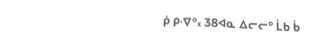ᑮ ᑭᐌᐤ᙮ 38ᐊᓇ ᐃᓕᓕᐤ ᒫᑲ ᑳ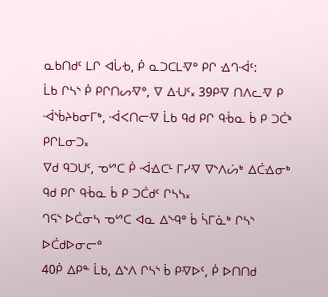ᓇᑲᑎᑯᑦ ᒪᒋ ᐊᒑᑾ, ᑮ ᓇᑐᑕᒪᐌᐤ ᑭᒋ ᐎᒉᐙᑦ:
ᒫᑲ ᒋᓴᔅ ᑮ ᑭᒋᑎᔕᐌᐤ, ᐁ ᐃᑗᑦ᙮ 39ᑭᐌ ᑎᐱᓚᐌ ᑭ ᐙᔅᑳᔨᑲᓂᒥᒃ, ᐙᐸᑎᓕᐌ ᒫᑲ ᑫᑯ ᑭᒋ ᑫᒀᓇ ᑳ ᑭ ᑐᑖᔉ ᑭᒋᒪᓂᑐ᙮
ᐁᑯ ᑫᑐᑌᑦ, ᓀᔥᑕ ᑮ ᐙᐎᑕᒻ ᒥᓯᐌ ᐁᔅᐱᔖᒃ ᐃᑖᐎᓂᒃ ᑫᑯ ᑭᒋ ᑫᒀᓇ ᑳ ᑭ ᑐᑖᑯᑦ ᒋᓴᓴ᙮
ᒉᕋᔅ ᐅᑖᓂᓴ ᓀᔥᑕ ᐊᓇ ᐃᔅᑴᐤ ᑳ ᓵᒥᓈᒃ ᒋᓴᔅ ᐅᑖᑯᐅᓂᓕᐤ
40ᑮ ᐃᑭᓐ ᒫᑲ, ᐃᔅᐱ ᒋᓴᔅ ᑳ ᑭᐌᐅᑦ, ᑮ ᐅᑎᑎᑯ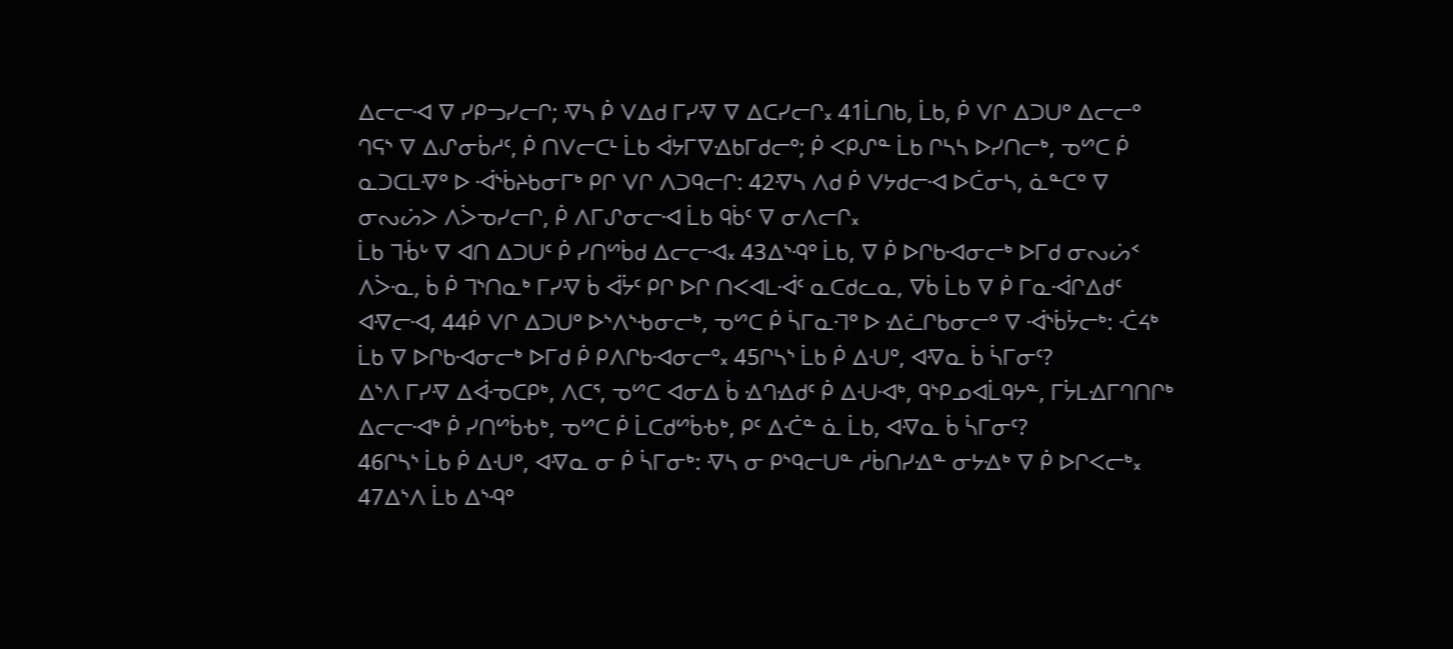ᐃᓕᓕᐗ ᐁ ᓯᑭᓓᓯᓕᒋ; ᐌᓴ ᑮ ᐯᐃᑯ ᒥᓯᐌ ᐁ ᐃᑕᓯᓕᒋ᙮ 41ᒫᑎᑲ, ᒫᑲ, ᑮ ᐯᒋ ᐃᑐᑌᐤ ᐃᓕᓕᐤ ᒉᕋᔅ ᐁ ᐃᔑᓂᑳᓱᑦ, ᑮ ᑎᐯᓕᑕᒻ ᒫᑲ ᐋᔭᒥᐁᐎᑲᒥᑯᓕᐤ; ᑮ ᐸᑭᔑᓐ ᒫᑲ ᒋᓴᓴ ᐅᓯᑎᓕᒃ, ᓀᔥᑕ ᑮ ᓇᑐᑕᒪᐌᐤ ᐅ ᐙᔅᑳᔨᑲᓂᒥᒃ ᑭᒋ ᐯᒋ ᐱᑐᑫᓕᒋ: 42ᐌᓴ ᐱᑯ ᑮ ᐯᔭᑯᓕᐗ ᐅᑖᓂᓴ, ᓈᓐᑕᐤ ᐁ ᓂᔓᔖᐳ ᐱᐴᓀᓯᓕᒋ, ᑮ ᐱᒥᔑᓂᓕᐗ ᒫᑲ ᑫᑳᑦ ᐁ ᓂᐱᓕᒋ᙮
ᒫᑲ ᒣᒀᒡ ᐁ ᐊᑎ ᐃᑐᑌᑦ ᑮ ᓯᑎᔥᑳᑯ ᐃᓕᓕᐗ᙮ 43ᐃᔅᑴᐤ ᒫᑲ, ᐁ ᑮ ᐅᒋᑲᐗᓂᓕᒃ ᐅᒥᑯ ᓂᔓᔖᑉ ᐱᐴᓋ, ᑳ ᑮ ᒣᔅᑎᓇᒃ ᒥᓯᐌ ᑳ ᐋᔮᑦ ᑭᒋ ᐅᒋ ᑎᐸᐊᒪᐙᑦ ᓇᑕᑯᓚᓇ, ᐁᑳ ᒫᑲ ᐁ ᑮ ᒥᓇᐙᒋᐃᑯᑦ ᐊᐌᓕᐗ, 44ᑮ ᐯᒋ ᐃᑐᑌᐤ ᐅᔅᐱᔅᑾᓂᓕᒃ, ᓀᔥᑕ ᑮ ᓵᒥᓇᒬᐤ ᐅ ᐎᓛᒋᑲᓂᓕᐤ ᐁ ᐙᔅᑳᔮᓕᒃ: ᑣᔦᒃ ᒫᑲ ᐁ ᐅᒋᑲᐗᓂᓕᒃ ᐅᒥᑯ ᑮ ᑭᐱᒋᑲᐗᓂᓕᐤ᙮ 45ᒋᓴᔅ ᒫᑲ ᑮ ᐃᑗᐤ, ᐊᐌᓇ ᑳ ᓵᒥᓂᑦ?
ᐃᔅᐱ ᒥᓯᐌ ᐃᐋᓉᑕᑭᒃ, ᐱᑕᕐ, ᓀᔥᑕ ᐊᓂᐃ ᑳ ᐎᒉᐎᑯᑦ ᑮ ᐃᑗᐗᒃ, ᑫᔅᑭᓄᐊᒫᑫᔭᓐ, ᒥᔮᒪᐎᒥᒉᑎᒋᒃ ᐃᓕᓕᐗᒃ ᑮ ᓯᑎᔥᑳᑾᒃ, ᓀᔥᑕ ᑮ ᒫᑕᑯᔥᑳᑾᒃ, ᑭᑦ ᐃᑣᓐ ᓈ ᒫᑲ, ᐊᐌᓇ ᑳ ᓵᒥᓂᑦ?
46ᒋᓴᔅ ᒫᑲ ᑮ ᐃᑗᐤ, ᐊᐌᓇ ᓂ ᑮ ᓵᒥᓂᒃ: ᐌᓴ ᓂ ᑭᔅᑫᓕᑌᓐ ᓱᑳᑎᓯᐎᓐ ᓂᔭᐎᒃ ᐁ ᑮ ᐅᒋᐸᓕᒃ᙮ 47ᐃᔅᐱ ᒫᑲ ᐃᔅᑴᐤ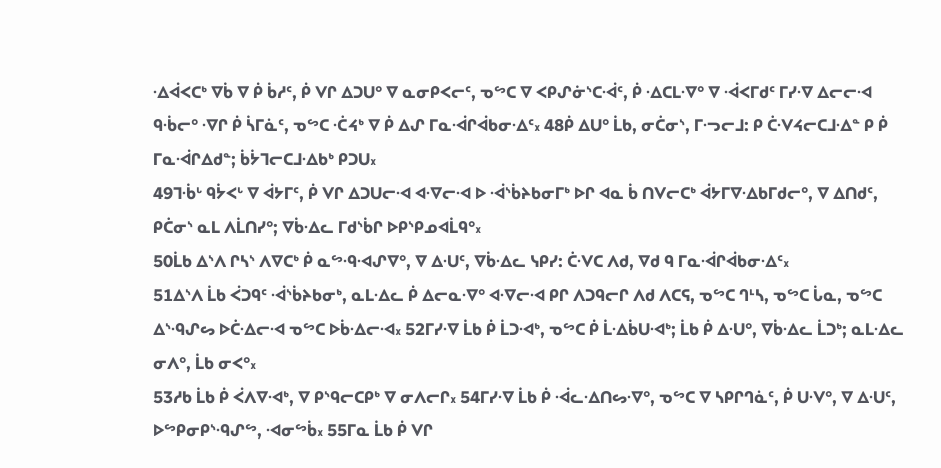ᐎᐋᐸᑕᒃ ᐁᑳ ᐁ ᑮ ᑳᓱᑦ, ᑮ ᐯᒋ ᐃᑐᑌᐤ ᐁ ᓇᓂᑭᐸᓕᑦ, ᓀᔥᑕ ᐁ ᐸᑭᔑᓃᔅᑕᐙᑦ, ᑮ ᐎᑕᒪᐌᐤ ᐁ ᐙᐸᒥᑯᑦ ᒥᓯᐌ ᐃᓕᓕᐗ ᑫᒀᓕᐤ ᐌᒋ ᑮ ᓵᒥᓈᑦ, ᓀᔥᑕ ᑣᔦᒃ ᐁ ᑮ ᐃᔑ ᒥᓇᐙᒋᐋᑲᓂᐎᑦ᙮ 48ᑮ ᐃᑌᐤ ᒫᑲ, ᓂᑖᓂᔅ, ᒥᓜᓕᒧ: ᑭ ᑖᐺᔦᓕᑕᒧᐎᓐ ᑭ ᑮ ᒥᓇᐙᒋᐃᑯᓐ; ᑳᔮᒣᓕᑕᒧᐎᑲᒃ ᑭᑐᑌ᙮
49ᒣᒀᒡ ᑫᔮᐸᒡ ᐁ ᐋᔭᒥᑦ, ᑮ ᐯᒋ ᐃᑐᑌᓕᐗ ᐊᐌᓕᐗ ᐅ ᐙᔅᑳᔨᑲᓂᒥᒃ ᐅᒋ ᐊᓇ ᑳ ᑎᐯᓕᑕᒃ ᐋᔭᒥᐁᐎᑲᒥᑯᓕᐤ, ᐁ ᐃᑎᑯᑦ, ᑭᑖᓂᔅ ᓇᒪ ᐱᒫᑎᓯᐤ; ᐁᑳᐎᓚ ᒥᑯᔅᑳᒋ ᐅᑭᔅᑭᓄᐊᒫᑫᐤ᙮
50ᒫᑲ ᐃᔅᐱ ᒋᓴᔅ ᐱᐁᑕᒃ ᑮ ᓇᔥᑴᐗᔑᐁᐤ, ᐁ ᐃᑗᑦ, ᐁᑳᐎᓚ ᓭᑭᓯ: ᑖᐺᑕ ᐱᑯ, ᐁᑯ ᑫ ᒥᓇᐙᒋᐋᑲᓂᐎᑦ᙮
51ᐃᔅᐱ ᒫᑲ ᐹᑐᑫᑦ ᐙᔅᑳᔨᑲᓂᒃ, ᓇᒪᐎᓚ ᑮ ᐃᓕᓇᐌᐤ ᐊᐌᓕᐗ ᑭᒋ ᐱᑐᑫᓕᒋ ᐱᑯ ᐱᑕᕋ, ᓀᔥᑕ ᒉᒻᓴ, ᓀᔥᑕ ᒑᓇ, ᓀᔥᑕ ᐃᔅᑴᔑᔕ ᐅᑖᐎᓕᐗ ᓀᔥᑕ ᐅᑳᐎᓕᐗ᙮ 52ᒥᓯᐌ ᒫᑲ ᑮ ᒫᑐᐗᒃ, ᓀᔥᑕ ᑮ ᒫᐎᑳᑌᐗᒃ; ᒫᑲ ᑮ ᐃᑗᐤ, ᐁᑳᐎᓚ ᒫᑐᒃ; ᓇᒪᐎᓚ ᓂᐱᐤ, ᒫᑲ ᓂᐸᐤ᙮
53ᓱᑲ ᒫᑲ ᑮ ᐹᐱᐁᐗᒃ, ᐁ ᑭᔅᑫᓕᑕᑭᒃ ᐁ ᓂᐱᓕᒋ᙮ 54ᒥᓯᐌ ᒫᑲ ᑮ ᐙᓚᐎᑎᔕᐌᐤ, ᓀᔥᑕ ᐁ ᓴᑭᒋᒉᓈᑦ, ᑮ ᑌᐺᐤ, ᐁ ᐃᑗᑦ, ᐅᔥᑭᓂᑭᔅᑴᔑᔥ, ᐗᓂᔥᑳ᙮ 55ᒥᓇ ᒫᑲ ᑮ ᐯᒋ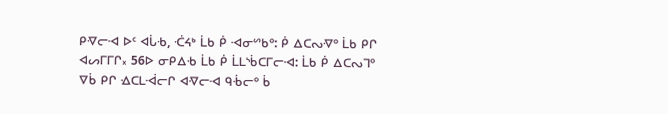ᑭᐌᓕᐗ ᐅᑦ ᐊᒑᑾ, ᑣᔦᒃ ᒫᑲ ᑮ ᐗᓂᔥᑲᐤ: ᑮ ᐃᑕᔓᐌᐤ ᒫᑲ ᑭᒋ ᐊᔕᒥᒥᒋ᙮ 56ᐅ ᓂᑭᐃᑾ ᒫᑲ ᑮ ᒫᒪᔅᑳᑕᒥᓕᐗ: ᒫᑲ ᑮ ᐃᑕᔓᒣᐤ ᐁᑳ ᑭᒋ ᐎᑕᒪᐙᓕᒋ ᐊᐌᓕᐗ ᑫᒀᓕᐤ ᑳ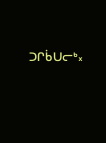ᑐᒋᑳᑌᓕᒃ᙮